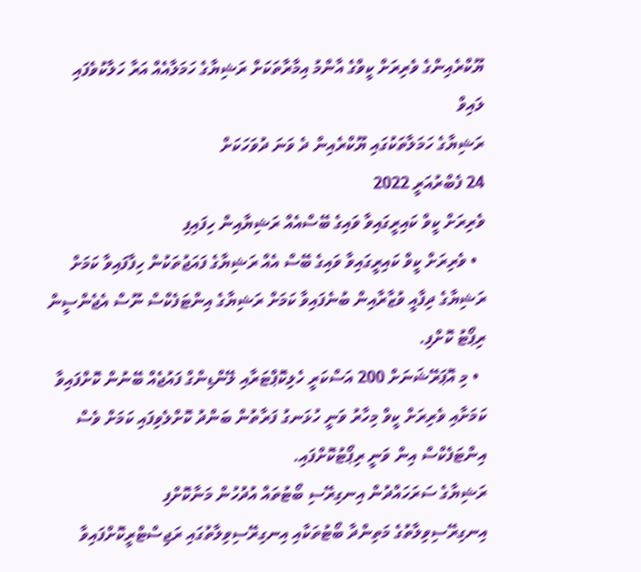ޔޫކްރެއިންގެ ވެރިރަށް ކީވްގެ އާންމު އިމާރާތަކަށް ރަޝިޔާގެ ހަމަލާއެއް އަރާ ހަލާކުވެފައި
ލައިވް
ރަޝިޔާގެ ހަމަލާތަކުގައި ޔޫކްރެއިން ދެ ވަނަ ދުވަހަކަށް
24 ފެބްރުއަރީ 2022
ވެރިރަށް ކީވް ކައިރީގައިވާ ވައިގެ ބޭސްއެއް ރަޝިޔާއިން ހިފައިފި
  • ވެރިރަށް ކީވް ކައިރީގައިވާ ވައިގެ ބޭސް އެއް ރަޝިޔާގެ ފައަޖުތަކުން ހިފާފައިވާ ކަމަށް ރަޝިޔާގެ ދިފާއީ ވުޒާރާއިން ބުނެފައިވާ ކަމަށް ރަޝިޔާގެ އިންޓަފެކްސް ނޫސް އެޖެންސީން ރިޕޯޓު ކޮށްފި.
  • މި އޮޕަރޭޝަނަށް 200 އަސްކަރީ ހެލިކޮޕްޓަރާއި ލޭންޑިންގް ފައުޖެއް ބޭނުން ކޮށްފައިވާ ކަމަށާއި ވެރިރަށް ކީވް މިހާރު ވަނީ ހުޅަނގު ފަރާތުން ބަންދު ކޮށްލެވިފައި ކަމަށް ވެސް އިންޓަފެކްސް އިން ވަނީ ރިޕޯޓުކޮށްފައި.
ރަޝިޔާގެ ސަރަހައްދުން އިނގިރޭސި ބޯޓުތައް އުދުހުން މަނާކޮށްފި
އިނގިރޭސިވިލާތުގެ މަތިންދާ ބޯޓުތަކާއި އިނގިރޭސިވިލާތުގައި ރަޖިސްޓްރީކޮށްފައިވާ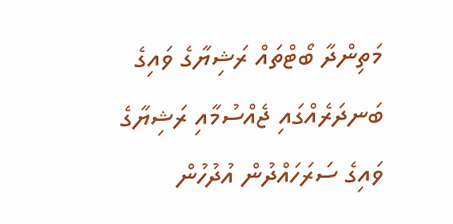މަތިންދާ ބޯޓްތައް ރަޝިޔާގެ ވައިގެ ބަނދަރެއްގައި ޖެއްސުމާއި ރަޝިޔާގެ ވައިގެ ސަރަހައްދުން އުދުހުން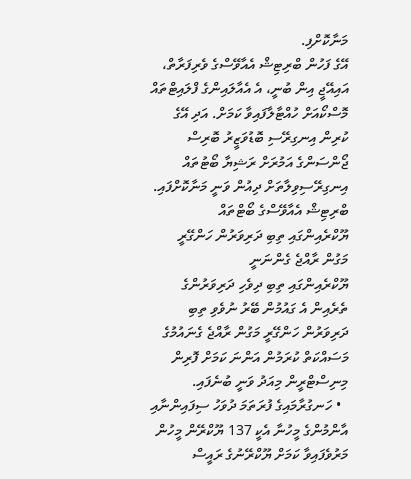މަނާކޮށްފި.
އޭގެ ފަހުން ބްރިޓިޝް އެއާވޭސްގެ ވެރިފަރާތް، އައިއޭޖީ އިން ބުނީ، އެ އެއާލައިންގެ ފްލައިޓްތައް މޮސްކޯއަށް ހުއްޓާލާފައިވާ ކަމަށް. އަދި އޭގެ ކުރިން އިނގިރޭސި ބޮޑުވަޒީރު ބޮރިސް ޖޯންސަންގެ އަމުރަށް ރަޝިޔާ ބޯޓުތައް އިނގިރޭސިވިލާތަށް ދިއުން ވަނީ މަނާކޮށްފައި.
ބްރިޓިޝް އެއާވޭސްގެ ބޯޓްތައް
ޔޫކްރެއިންގައި ތިބި ދަރިވަރުން ހަންގޭރީ މަގުން ރާއްޖެ ގެންނަނީ
ޔޫކްރެއިންގައި ތިބި ދިވެހި ދަރިވަރުންގެ ތެރެއިން އެ ގައުމުން ބޭރު ނުވެވި ތިބި ދަރިވަރުން ހަންގޭރީ މަގުން ރާއްޖެ ގެނައުމުގެ މަސައްކަތް ކުރަމުން އަންނަ ކަމަށް ފޮރިން މިނިސްޓްރީން މިއަދު ވަނީ ބުނެފައި.
  • ހަނގުރާމައިގެ ފުރަތަމަ ދުވަހު ސިފައިންނާއި އާންމުންގެ މީހުނާ އެކީ 137 ޔޫކްރޭން މީހުން މަރުވެފައިވާ ކަމަށް ޔޫކްރޭނުގެ ރައީސް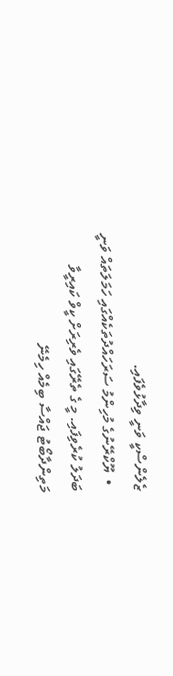ޒެލެންސްކީ ވަނީ ވިދާޅުވެފައި.
  •  ޔޫކްރޭނުގެ މުހިންމު ސަރަހައްދުތަކެއްގައި ހަމަލަތައް ވަނީ ބަދަލު ކުރެވިފައި. މީ ގެ ތެރޭގައި ވެރިރަށް ކީވް ކައިރީވާ މަތިންދާބޯޓު ޖައްސާ ބިމެއް ހިމެނޭ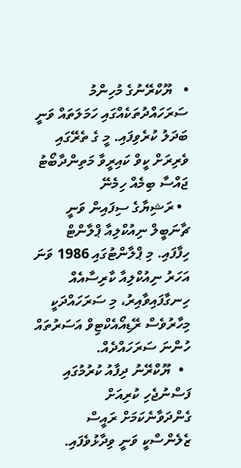•   ޔޫކްރޭނުގެ މުހިންމު ސަރަހައްދުތަކެއްގައި ހަމަލަތައް ވަނީ ބަދަލު ކުރެވިފައި. މީ ގެ ތެރޭގައި ވެރިރަށް ކީވް ކައިރީވާ މަތިންދާބޯޓު ޖައްސާ ބިމެއް ހިމެނޭ
  • ރަޝިޔާގެ ސިފައިން ވަނީ ޗާނަބީލް ނިއުކްލިއާ ޕްލާންޓް ހިފާފައި. މި ޕްލާންޓުގައި 1986 ވަނަ އަހަރު ނިއުކްލިއާ ކާރިސާއެއް ހިނގާފައިވާއިރު، މި ސަރަހައްދަކީ މިހާރުވެސް ރޭޑިއޯއެކްޓިވް އަސަރުތައް ހުންނަ ސަރަހައްދެއް.
  •  ޔޫކްރޭނު ދިފާއު ކުރުމުގައި ފަސްނުޖެހި ކުރިއަށް ގެންދަވާނެކަމަށް ރައީސް ޒެލެންސްކީ ވަނީ ވިދާޅުވެފައި.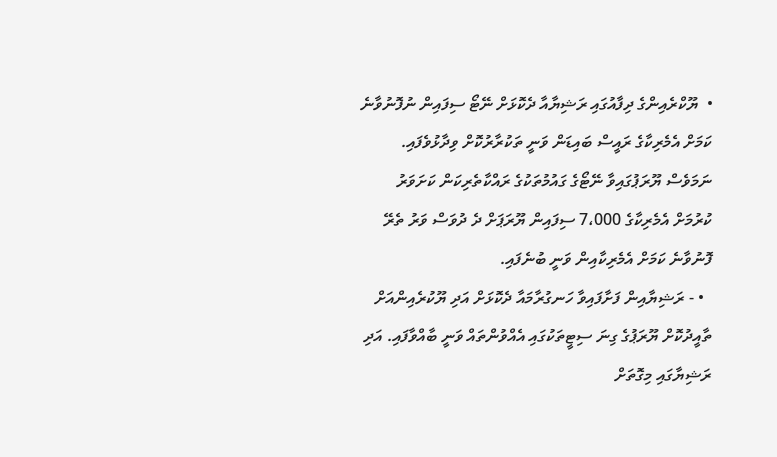•  ޔޫކްރެއިންގެ ދިފާއުގައި ރަޝިޔާއާ ދެކޮޅަށް ނޭޓޯ ސިފައިން ނުފޮނުވާނެ ކަމަށް އެމެރިކާގެ ރައީސް ބައިޑަން ވަނީ ތަކުރާރުކޮށް ވިދާޅުވެފައި. ނަމަވެސް ޔޫރަޕުގައިވާ ނޭޓޯގެ ގައުމުތަކުގެ ރައްކާތެރިކަން ކަށަވަރު ކުރުމަށް އެމެރިކާގެ 7،000 ސިފައިން ޔޫރަޕަށް ދެ ދުވަސް ވަރު ތެރޭ ފޮނުވާނެ ކަމަށް އެމެރިކާއިން ވަނީ ބުނެފައި.
  • - ރަޝިޔާއިން ފަށާފައިވާ ހަނގުރާމައާ ދެކޮޅަށް އަދި ޔޫކުރެއިންއަށް ތާއީދުކޮށް ޔޫރަޕުގެ ގިނަ ސިޓީތަކުގައި އެއްވުންތައް ވަނީ ބާއްވާފައި. އަދި ރަޝިޔާގައި މިގޮތަށް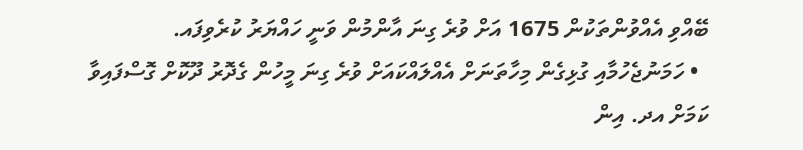ބޭއްވި އެއްވުންތަކުން 1675 އަށް ވުރެ ގިނަ އާންމުން ވަނީ ހައްޔަރު ކުރެވިފައ.
  • ހަމަނުޖެހުމާއި ގުޅިގެން މިހާތަނަށް އެއްލައްކައަށް ވުރެ ގިނަ މީހުން ގެދޮރު ދޫކޮށް ގޮސްފައިވާ ކަމަށް އދ. އިން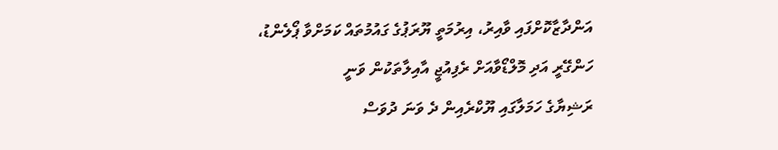އަންދާޒާކޮށްފައި ވާއިރު، އިރުމަތީ ޔޫރަޕުގެ ގައުމުތައް ކަމަށްވާ ޕޯލެންޑު، ހަންގޭރީ އަދި މޮލްޑޯވާއަށް ރެފިއުޖީ އާއިލާތަކުން ވަނީ
ރަޝިޔާގެ ހަމަލާގައި ޔޫކްރެއިން ދެ ވަނަ ދުވަސް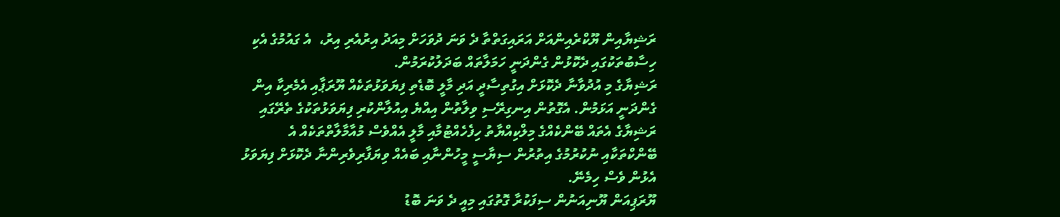ރަޝިޔާއިން ޔޫކްރެއިންއަށް އަރައިގަތްތާ ދެ ވަނަ ދުވަހަށް މިއަދު އިރުއެރި އިރު،  އެ ގައުމުގެ އެކި ހިސާބުތަކުގައި ދެކޮޅުން ގެންދަނީ ހަމަލާތައް ބަދަލުކުރަމުން.
ރަޝިޔާގެ މި އުދުވާނާ ދެކޮޅަށް އިގުތިސާދީ އަދި މާލީ ބޮޑެތި ފިޔަވަޅުތަކެއް ޔޫރަޕާއި އެމެރިކާ އިން ގެންދަނީ އަޅަމުން. އެގޮތުން އިނގިރޭސި ވިލާތުން އިއްޔެ އިއުލާންކުރި ފިޔަވަޅުތަކުގެ ތެރޭގައި ރަޝިޔާގެ އެތައް ބޭންކެއްގެ މިލްކިއްޔާތު ހިފެހެއްޓުމާއި މާލީ އެއްވެސް މުއާމާލާތްތަކެއް އެ ބޭންކްތަކާއި ނުކުރުމުގެ އިތުރުން ސިޔާސީ މީހުންނާއި ބައެއް ވިޔަފާރިވެރިންނާ ދެކޮޅަށް ފިޔަވަޅު އެޅުން ވެސް ހިމެނޭ.
ޔޫރަޕިއަން ޔޫނިއަނުން ސިފަކުރާ ގޮތުގައި މިއީ ދެ ވަނަ ބޮޑު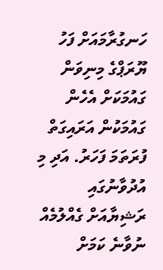ހަނގުރާމައަށް ފަހު ޔޫރަޕްގެ މިނިވަން ގައުމަކަށް އެހެން ގައުމަކުން އަރައިގަތް ފުރަތަމަ ފަހަރު. އަދި މި އުދުވާނުގައި ރަޝިޔާއަށް ގެއްލުމެއް ނުވާނެ ކަމަށް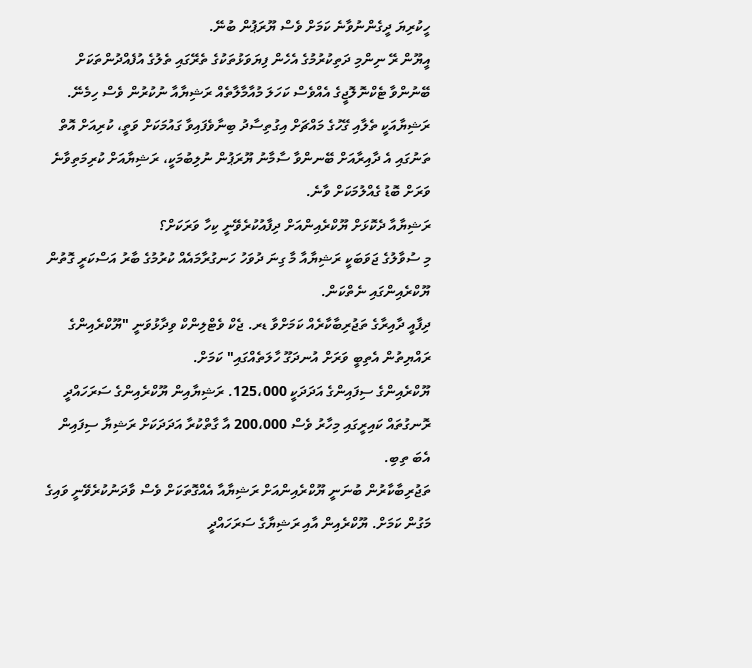ހީކުރިޔަ ދީގެންނުވާނެ ކަމަށް ވެސް ޔޫރަޕުން ބުނޭ.
އީޔޫން ރޭ ނިންމި ދަތިކުރުމުގެ އެހެން ފިޔަވަޅުތަކުގެ ތެރޭގައި ތެލުގެ އުފެއްދުންތަކަށް ބޭނުންވާ ޓެކްނޮލޮޖީގެ އެއްވެސް ކަހަލަ މުއާމާލާތެއް ރަޝިޔާއާ ނުކުރުން ވެސް ހިމެނޭ. ރަޝިޔާއަކީ ތެލާއި ގޭހުގެ މައްޗަށް އިގުތިސާދު ބިނާވެފައިވާ ގައުމަކަށް ވަތީ، ކުރިއަށް އޮތް ތަނުގައި އެ ދާއިރާއަށް ބޭނންވާ ސާމާނު ޔޫރަޕުން ނުލިބުމަކީ، ރަޝިޔާއަށް ކުރިމަތިވާނެ ވަރަށް ބޮޑު ގެއްލުމަކަށް ވާނެ.
ރަޝިޔާއާ ދެކޮޅަށް ޔޫކްރެއިންއަށް ދިފާއުކުރެވޭނީ ކިހާ ވަރަކަށް؟
މި ސުވާލުގެ ޖަވަބަކީ ރަޝިޔާއާ މާ ގިނަ ދުވަހު ހަނގުރާމައެއް ކުރުމުގެ ބާރު އަސްކަރީ ގޮތުން ޔޫކްރެއިންގައި ނެތްކަން.
ދިފާއީ ދާއިރާގެ ތަޖުރިބާކާރެއް ކަމަށްވާ ޑރ. ޖެކް ވެޓްލިންކް ވިދާޅުވަނީ "ޔޫކްރެއިންގެ ރައްޔިތުން އެތިބީ ވަރަށް އުނދަގޫ ހާލަތެއްގައި" ކަމަށް.
ޔޫކްރެއިންގެ ސިފައިންގެ އަދަދަކީ 125،000. ރަޝިޔާއިން ޔޫކްރެއިންގެ ސަރަހައްދީ ރޮނގުތައް ކައިރީގައި މިހާރު ވެސް 200،000 އާ ގާތްކުރާ އަދަދަކަށް ރަޝިޔާ ސިފައިން އެބަ ތިބި.
ތަޖުރިބާކާރުން ބުނަނީ ޔޫކްރެއިންއަށް ރަޝިޔާއާ އެއްގޮތަކަށް ވެސް ވާދަނުކުރެވޭނީ ވައިގެ މަގުން ކަމަށް. ޔޫކްރެއިން އާއި ރަޝިޔާގެ ސަރަހައްދީ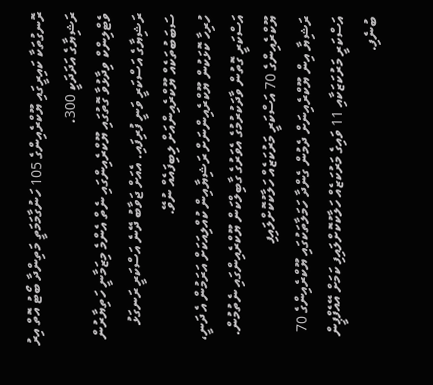ރޮނގުތަކާ ކައިރީގައި ޔޫކްރެއިންގެ 105 ހަނުގާމަމަތީ މަތިންދާ ބޯޓު އޮތް އިރު ރަޝިޔާގެ އަދަދަކީ 300.
ވެޓްލިންކް ވިދާޅުވާ ގޮތުގައި ޔޫކްރެއިންގައި ނެތް އެންމެ މިޒަމާނީ ހަތިޔާރުން ރަޝިޔާގެ އަސްކަރީ ވަނީ ފުރިފައި. އެއަށް ޖަވާބު ދޭނެ އަސްކަރީ ރަނގަޅު ސަބަބުތަކެއް ޔޫކްރެއިންއަށް ލިބިފައެއް ނުވޭ.
ހުރިހާ ކޮޅަކުން ޔޫކްރެއިންނަށް ރަޝިޔާއިން ކުއްލިއަކަށް އަރަމުން އެ ދަނީ، އަސްކަރީ ގޮތުން ވާދަކުރުމުގެ އެވަރުގެ ގާބިލްކަން ޔޫކްރެއިންގައި ނެތުމުން.
ޔޫކްރެއިންގެ 70 އަސްކަރީ މަރުކަޒެއް ހަލާކުކޮށްލައިފި
ރަޝިޔާ އިން ޔޫކްރެއިނަށް ދެމުން ގެންދާ ހަމަލާތަކުގައި ޔޫކްރެއިންގެ 70 އަސްކަރީ މަރުކަޒަކާއި 11 ވައިގެ މަރުކަޒެއް ހަލާކުކޮށްލައިފި ކަމަށް އޭއެފްޕީން ބުނެފި.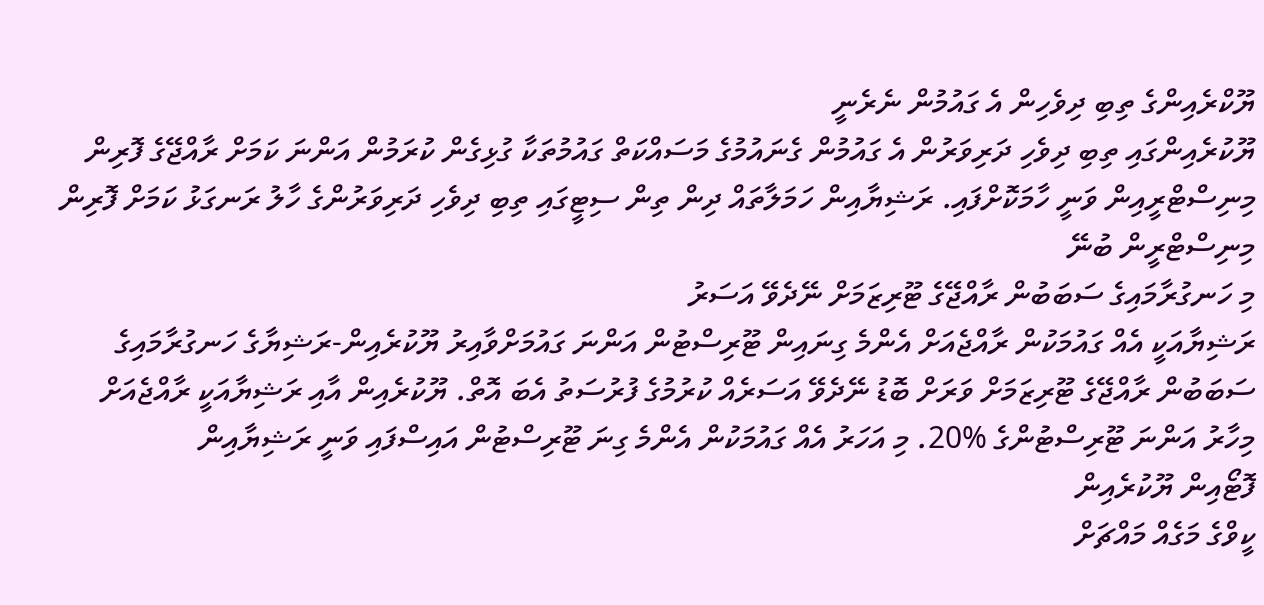ޔޫކްރެއިންގެ ތިބި ދިވެހިން އެ ގައުމުން ނެރެނީ
ޔޫކުރެއިންގައި ތިބި ދިވެހި ދަރިވަރުން އެ ގައުމުން ގެނައުމުގެ މަސައްކަތް ގައުމުތަކާ ގުޅިގެން ކުރަމުން އަންނަ ކަމަށް ރާއްޖޭގެ ފޮރިން މިނިސްޓްރީއިން ވަނީ ހާމަކޮށްފައި. ރަޝިޔާއިން ހަމަލާތައް ދިން ތިން ސިޓީގައި ތިބި ދިވެހި ދަރިވަރުންގެ ހާލު ރަނގަޅު ކަމަށް ފޮރިން މިނިސްޓްރީން ބުނޭ
މި ހަނގުރާމައިގެ ސަބަބުން ރާއްޖޭގެ ޓޫރިޒަމަށް ނޭދެވޭ އަސަރު
ރަޝިޔާއަކީ އެއް ގައުމަކުން ރާއްޖެއަށް އެންމެ ގިނައިން ޓޫރިސްޓުން އަންނަ ގައުމަށްވާއިރު ޔޫކުރެއިން-ރަޝިޔާގެ ހަނގުރާމައިގެ ސަބަބުން ރާއްޖޭގެ ޓޫރިޒަމަށް ވަރަށް ބޮޑު ނޭދެވޭ އަސަރެއް ކުރުމުގެ ފުރުސަތު އެބަ އޮތް. ޔޫކުރެއިން އާއި ރަޝިޔާއަކީ ރާއްޖެއަށް މިހާރު އަންނަ ޓޫރިސްޓުންގެ %20. މި އަހަރު އެއް ގައުމަކުން އެންމެ ގިނަ ޓޫރިސްޓުން އައިސްފައި ވަނީ ރަޝިޔާއިން
ފޮޓޯއިން ޔޫކުރެއިން
ކީވްގެ މަގެއް މައްޗަށް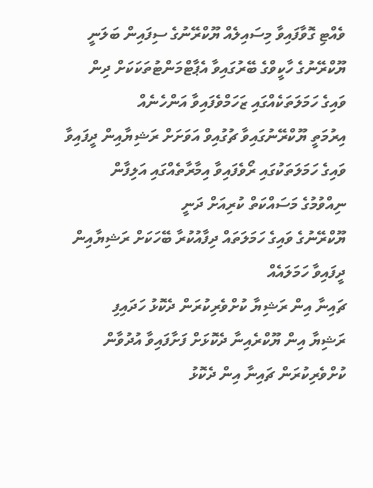ވެއްޓި ގޮވާފައިވާ މިސައިލެއް ޔޫކްރޭނުގެ ސިފައިން ބަލަނީ
ޔޫކްރޭނުގެ ހާކީވްގެ ބޭރުގައިވާ އެޕާޓްމަންޓުތަކަކަށް ދިން ވައިގެ ހަމަލަތަކެއްގައި ޒަހަމްވެފައިވާ އަންހެނެއް
އިރުމަތީ ޔޫކްރޭނުގައިވާ ޗުގުއިވް އަވަށަށް ރަޝިޔާއިން ދީފައިވާ ވައިގެ ހަމަލަތަކުގައި ރޯވެފައިވާ އިމާރާތެއްގައި އަލިފާން ނިއްވުމުގެ މަސައްކަތް ކުރިއަށް ދަނީ
ޔޫކްރޭނުގެ ވައިގެ ހަމަލަތައް ދިފާއުކުރާ ބޭހަކަށް ރަޝިޔާއިން ދީފައިވާ ހަމަލައެއް
ޗައިނާ އިން ރަޝިޔާ ކުށްވެރިކުރަން ދެކޮޅު ހަދައިފި
ރަޝިޔާ އިން ޔޫކްރެއިނާ ދެކޮޅަށް ފަށާފައިވާ އުދުވާން ކުށްވެރިކުރަން ޗައިނާ އިން ދެކޮޅު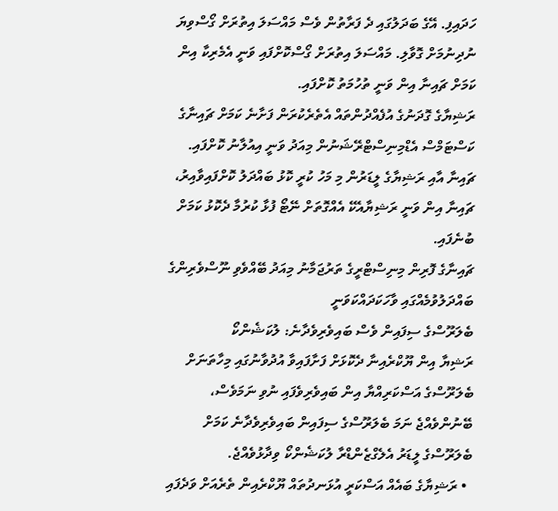ހަދައިފި. އޭގެ ބަދަލުގައި ދެ ފަރާތުން ވެސް މައްސަލަ އިތުރަށް ގޯސްވިޔަ ނުދިނުމަށް ގޮވާލި. މައްސަލަ އިތުރަށް ގޯސްކޮށްފައި ވަނީ އެމެރިކާ އިން ކަމަށް ޗައިނާ އިން ވަނީ ތުހުމަތު ކޮށްފައި.
ރަޝިޔާގެ ގޮދަނުގެ އުފެއްދުންތައް އެތެރެކުރަން ފަށާނެ ކަމަށް ޗައިނާގެ ކަސްޓަމްސް އެޑްމިނިސްޓްރޭޝަނުން މިއަދު ވަނީ އިއުލާނު ކޮށްފައި. ޗައިނާ އާއި ރަޝިޔާގެ ލީޑަރުން މި މަހު ކުރީ ކޮޅު ބައްދަލު ކޮށްފައިވާއިރު، ޗައިނާ އިން ވަނީ ރަޝިޔާއެކޭ އެއްގޮތަށް ނޭޓޯ ފުޅާ ކުރުމާ ދެކޮޅު ކަމަށް ބުނެފައި.
ޗައިނާގެ ފޮރިން މިނިސްޓްރީގެ ތަރުޖަމާނު މިއަދު ބޭއްވެވި ނޫސްވެރިންގެ ބައްދަލުވުމެއްގައި ވާހަކަދައްކަވަނީ
ބެލަރޫސްގެ ސިފައިން ވެސް ބައިވެރިވެދާނެ: ލުކަޝެންކޯ
ރަޝިޔާ އިން ޔޫކްރެއިނާ ދެކޮޅަށް ފަށާފައިވާ އުދުވާނުގައި މިހާތަނަށް ބެލަރޫސްގެ އަސްކަރިއްޔާ އިން ބައިވެރިވެފައި ނުވި ނަމަވެސް، ބޭނުންވެއްޖެ ނަމަ ބެލަރޫސްގެ ސިފައިން ބައިވެރިވެދާނެ ކަމަށް ބެލަރޫސްގެ ލީޑަރު އެލެގްޒެންޑްރާ ލުކަޝެންކޯ ވިދާޅުވެއްޖެ.
  • ރަޝިޔާގެ ބައެއް އަސްކަރީ އުޅަނދުތައް ޔޫކްރެއިން ތެރެއަށް ވަދެފައި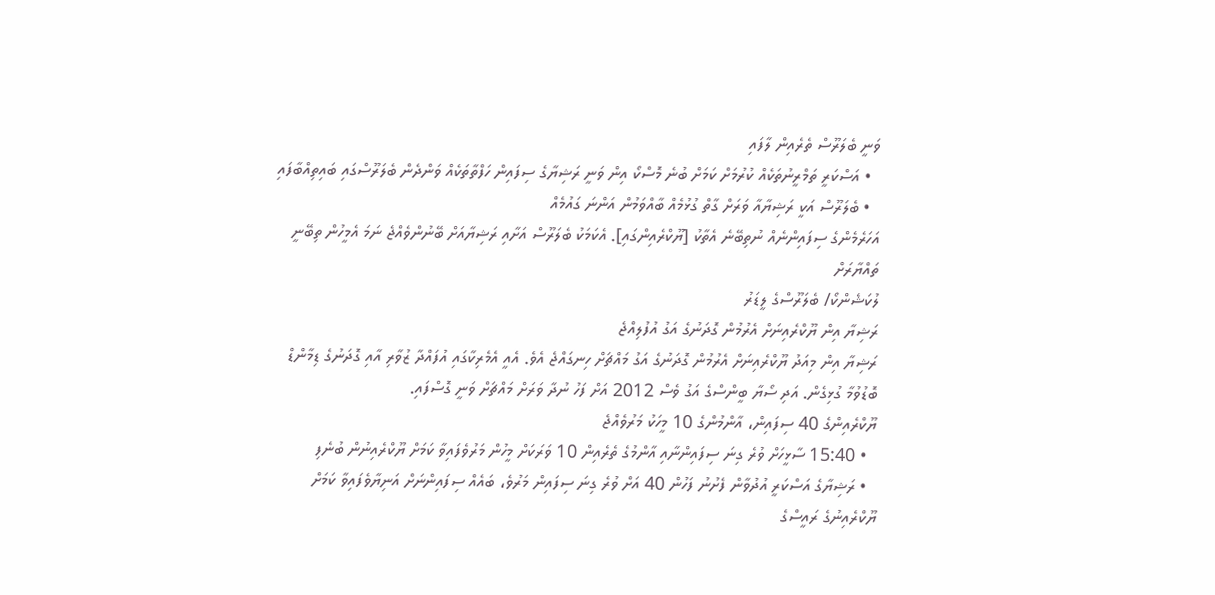ވަނީ ބެލަރޫސް ތެރެއިން ލާފައި
  • އަސްކަރީ ތަމްރީނުތަކެއް ކުރުމަށް ކަމަށް ބުނެ މޮސްކޯ އިން ވަނީ ރަޝިޔާގެ ސިފައިން ހަފްތާތަކެއް ވަންދެން ބެލަރޫސްގައި ބައިތިއްބާފައި
  • ބެލަރޫސް އަކީ ރަޝިޔާއާ ވަރަށް ގާތް ގުޅުމެއް ބާއްވަމުން އަންނަ ގައުމެއް
އަހަރެމެންގެ ސިފައިންނެއް ނުތިބޭނެ އެތާކު [ޔޫކްރެއިންގައި]. އެކަމަކު ބެލަރޫސް އަށާއި ރަޝިޔާއަށް ބޭނުންވެއްޖެ ނަމަ އެމީހުން ތިބޭނީ ތައްޔާރަށް
ލުކަޝެންކޯ/ ބެލަރޫސްގެ ލީޑަރު
ރަޝިޔާ އިން ޔޫކްރެއިނަށް އެރުމުން ގޮދަނުގެ އަގު އުފުލިއްޖެ
ރަޝިޔާ އިން މިއަދު ޔޫކްރެއިނަށް އެރުމުން ގޮދަނުގެ އަގު މައްޗަށް ހިނގައްޖެ އެވެ. އެއީ އެމެރިކާގައި އުފައްދާ ޒުވާރި އާއި ގޮދަނުގެ ޑިމާންޑް ބޮޑުވުމާ ގުޅިގެން. އަދި ސޯޔާ ބީންސްގެ އަގު ވެސް 2012 އަށް ފަހު ނުދާ ވަރަށް މައްޗަށް ވަނީ ގޮސްފައި.
ޔޫކްރެއިންގެ 40 ސިފައިން، އާންމުންގެ 10 މީހަކު މަރުވެއްޖެ
  • 15:40 ސާޅީހަށް ވުރެ ގިނަ ސިފައިންނާއި އާންމުގެ ތެރެއިން 10 ވަރަކަށް މީހުން މަރުވެފައިވާ ކަމަށް ޔޫކްރެއިނުން ބުނެފި
  • ރަޝިޔާގެ އަސްކަރީ އުދުވާން ފެށުނު ފަހުން 40 އަށް ވުރެ ގިނަ ސިފައިން މަރުވެ، ބައެއް ސިފައިންނަށް އަނިޔާވެފައިވާ ކަމަށް ޔޫކްރެއިނުގެ ރައީސްގެ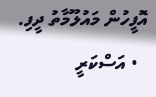އޮފީހުން މައުލޫމާތު ދީފި.
  • އަސްކަރީ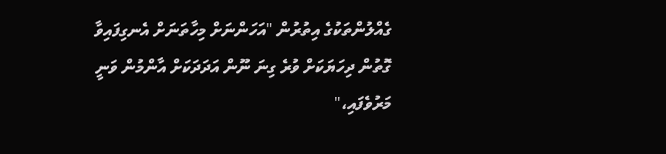ގެއްލުންތަކުގެ އިތުރުން "އަހަންނަށް މިހާތަނަށް އެނގިފައިވާ ގޮތުން ދިހަޔަކަށް ވުރެ ގިނަ ނޫން އަދަދަކަށް އާންމުން ވަނީ މަރުވެފައި،"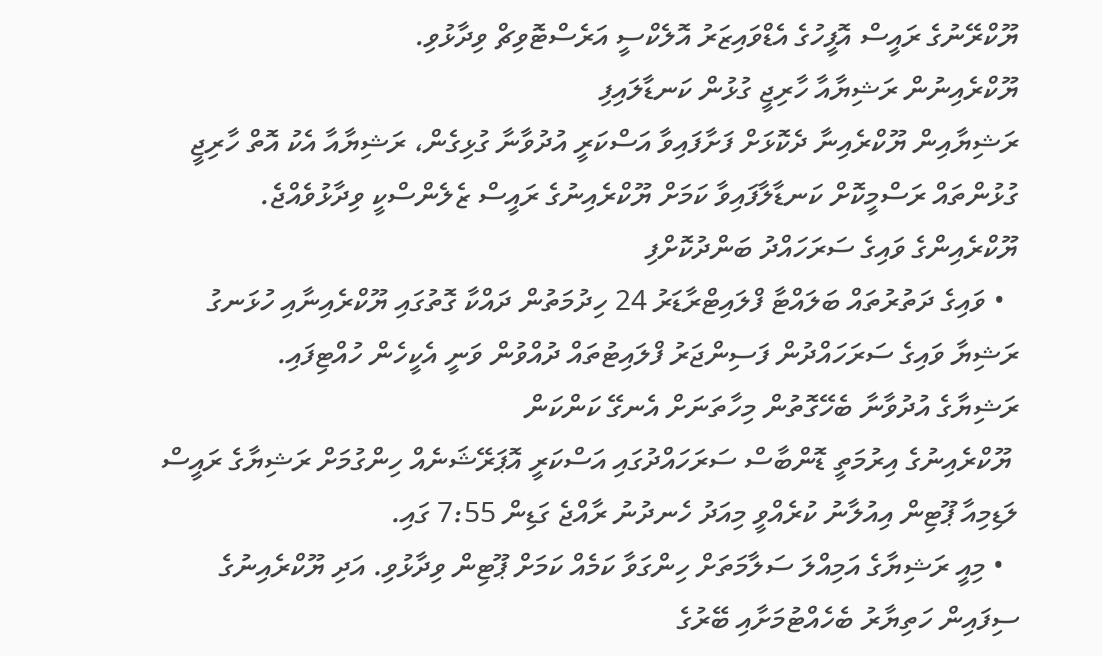ޔޫކްރޭނުގެ ރައީސް އޮފީހުގެ އެޑްވައިޒަރު އޮލެކްސީ އަރެސްޓޮވިޗް ވިދާޅުވި.
ޔޫކްރެއިނުން ރަޝިޔާއާ ހާރިޖީ ގުޅުން ކަނޑާލައިފި
ރަޝިޔާއިން ޔޫކްރެއިނާ ދެކޮޅަށް ފަށާފައިވާ އަސްކަރީ އުދުވާނާ ގުޅިގެން، ރަޝިޔާއާ އެކު އޮތް ހާރިޖީ ގުޅުންތައް ރަސްމީކޮށް ކަނޑާލާފައިވާ ކަމަށް ޔޫކްރެއިނުގެ ރައީސް ޒެލެންސްކީ ވިދާޅުވެއްޖެ.
ޔޫކްރެއިންގެ ވައިގެ ސަރަހައްދު ބަންދުކޮށްފި
  • ވައިގެ ދަތުރުތައް ބަލައްޓާ ފްލައިޓްރާޑަރު 24 ހިދުމަތުން ދައްކާ ގޮތުގައި ޔޫކްރެއިނާއި ހުޅަނގު ރަޝިޔާ ވައިގެ ސަރަހައްދުން ފަސިންޖަރު ފްލައިޓުތައް ދުއްވުން ވަނީ އެކީހެން ހުއްޓިފައި.
ރަޝިޔާގެ އުދުވާނާ ބެހޭގޮތުން މިހާތަނަށް އެނގޭ ކަންކަން
 ޔޫކްރެއިނުގެ އިރުމަތީ ޑޮންބާސް ސަރަހައްދުގައި އަސްކަރީ އޮޕަރޭޝަނެއް ހިންގުމަށް ރަޝިޔާގެ ރައީސް ލަޑިމިއާ ޕޫޓިން އިއުލާނު ކުރެއްވީ މިއަދު ހެނދުނު ރާއްޖެ ގަޑިން 7:55 ގައި.
  • މިއީ ރަޝިޔާގެ އަމިއްލަ ސަލާމަތަށް ހިންގަވާ ކަމެއް ކަމަށް ޕޫޓިން ވިދާޅުވި. އަދި ޔޫކްރެއިނުގެ ސިފައިން ހަތިޔާރު ބެހެއްޓުމަށާއި ބޭރުގެ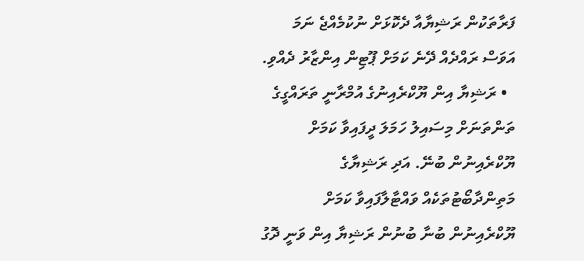ފަރާތަކުން ރަޝިޔާއާ ދެކޮޅަށް ނުކުމެއްޖެ ނަމަ އަވަސް ރައްދެއް ދޭނެ ކަމަށް ޕޫޓިން އިންޒާރު ދެއްވި.
  • ރަޝިޔާ އިން ޔޫކްރެއިނުގެ އުމްރާނީ ތަރައްގީގެ ތަންތަނަށް މިސައިލު ހަމަލަ ދީފައިވާ ކަމަށް ޔޫކްރެއިނުން ބުނޭ. އަދި ރަޝިޔާގެ މަތިންދާބޯޓުތަކެއް ވައްޓާލާފައިވާ ކަމަށް ޔޫކްރެއިނުން ބުނާ ބުނުން ރަޝިޔާ އިން ވަނީ ދޮގު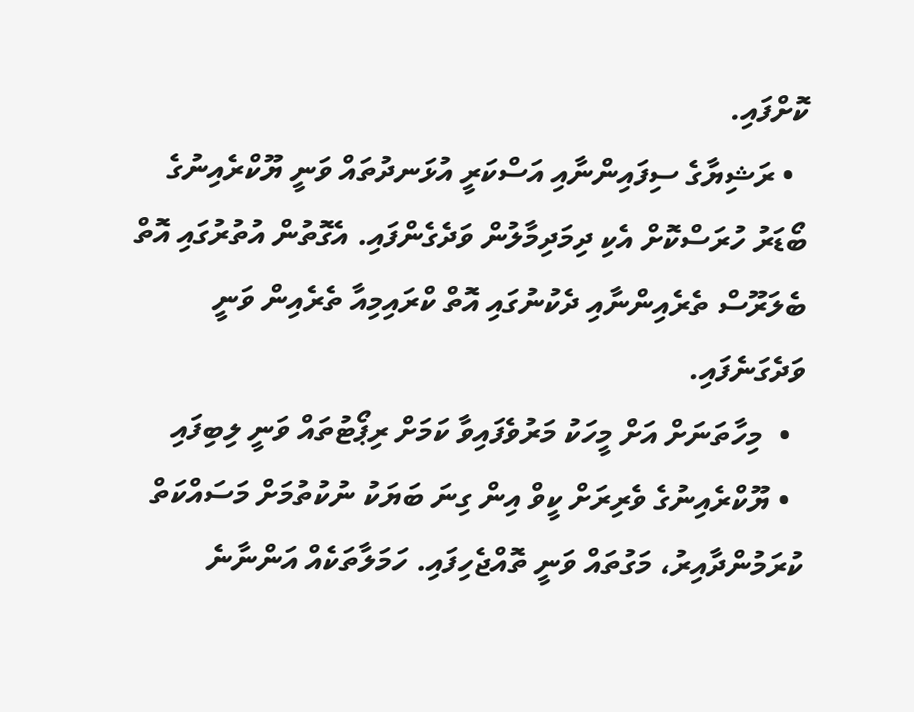ކޮށްފައި.
  • ރަޝިޔާގެ ސިފައިންނާއި އަސްކަރީ އުޅަނދުތައް ވަނީ ޔޫކްރެއިނުގެ ބޯޑަރު ހުރަސްކޮށް އެކި ދިމަދިމާލުން ވަދެގެންފައި. އެގޮތުން އުތުރުގައި އޮތް ބެލަރޫސް ތެރެއިންނާއި ދެކުނުގައި އޮތް ކްރައިމިއާ ތެރެއިން ވަނީ ވަދެގަނެފައި.
  •  މިހާތަނަށް އަށް މީހަކު މަރުވެފައިވާ ކަމަށް ރިޕޯޓުތައް ވަނީ ލިބިފައި
  • ޔޫކްރެއިނުގެ ވެރިރަށް ކީވް އިން ގިނަ ބަޔަކު ނުކުތުމަށް މަސައްކަތް ކުރަމުންދާއިރު، މަގުތައް ވަނީ ތޮއްޖެހިފައި. ހަމަލާތަކެއް އަންނާނެ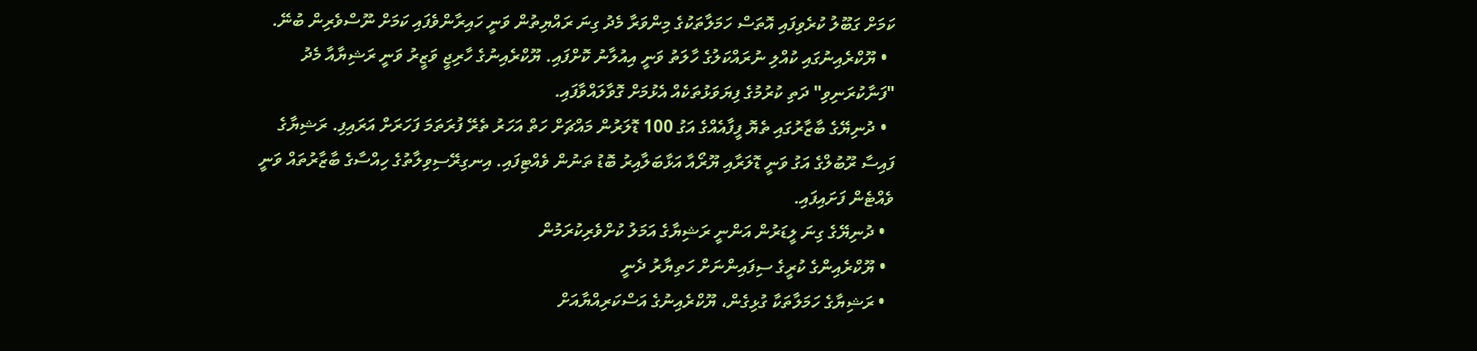ކަމަށް ގަބޫލު ކުރެވިފައި އޮތަސް ހަމަލާތަކުގެ މިންވަރާ މެދު ގިނަ ރައްޔިތުން ވަނީ ހައިރާންވެފައި ކަމަށް ނޫސްވެރިން ބުނޭ.
  • ޔޫކްރެއިނުގައި ކުއްލި ނުރައްކަލުގެ ހާލަތު ވަނީ އިއުލާނު ކޮށްފައި. ޔޫކްރެއިނުގެ ހާރިޖީ ވަޒީރު ވަނީ ރަޝިޔާއާ މެދު "ފަނާކުރަނިވި" ދަތި ކުރުމުގެ ފިޔަވަޅުތަކެއް އެޅުމަށް ގޮވާލައްވާފައި.
  • ދުނިޔޭގެ ބާޒާރުގައި ތެޔޮ ފީފާއެއްގެ އަގު 100 ޑޮލަރުން މައްޗަށް ހަތް އަހަރު ތެރޭ ފުރަތަމަ ފަހަރަށް އަރައިފި. ރަޝިޔާގެ ފައިސާ ރޫބުލްގެ އަގު ވަނީ ޑޮލަރާއި ޔޫރޯއާ އަޅާބަލާއިރު ބޮޑު ތަނުން ވެއްޓިފައި. އިނގިރޭސިވިލާތުގެ ހިއްސާގެ ބާޒާރުތައް ވަނީ ވެއްޓެން ފަށައިފައި.
  • ދުނިޔޭގެ ގިނަ ލީޑަރުން އަންނީ ރަޝިޔާގެ އަމަލު ކުށްވެރިކުރަމުން
  • ޔޫކްރެއިންގެ ކުރީގެ ސިފައިންނަށް ހަތިޔާރު ދެނީ
  • ރަޝިޔާގެ ހަމަލާތަކާ ގުޅިގެން، ޔޫކްރެއިނުގެ އަސްކަރިއްޔާއަށް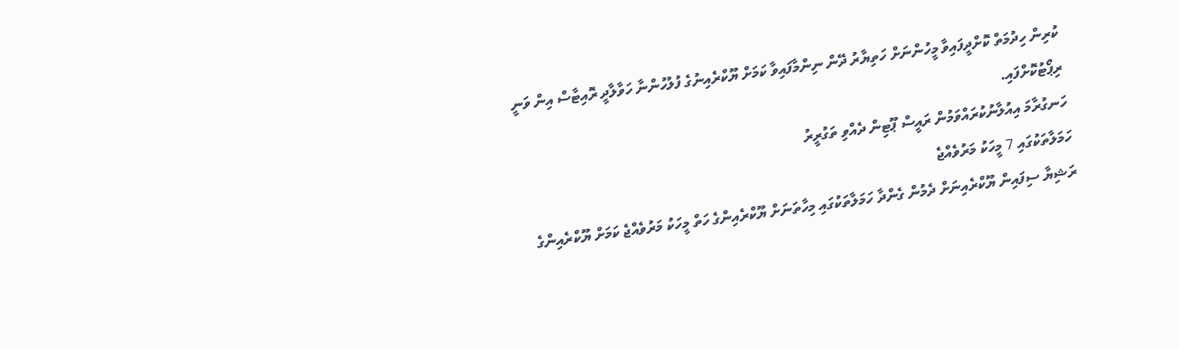ކުރިން ހިދުމަތް ކޮށްދީފައިވާ މީހުންނަށް ހަތިޔާރު ދޭން ނިންމާފައިވާ ކަމަށް ޔޫކްރެއިނުގެ ފުލުހުންނާ ހަވާލާދީ ރޮއިޓާސް އިން ވަނީ ރިޕޯޓުކޮށްފައި.
ހަނގުރާމަ އިއުލާނުކުރައްވަމުން ރައީސް ޕޫޓިން ދެއްވި ތަގުރީރު
ހަމަލާތަކުގައި 7 މީހަކު މަރުވެއްޖެ
ރަޝިޔާ ސިފައިން ޔޫކްރެއިނަށް ދެމުން ގެންދާ ހަމަލާތަކުގައި މިހާތަނަށް ޔޫކްރެއިންގެ ހަތް މީހަކު މަރުވެއްޖެ ކަމަށް ޔޫކްރެއިންގެ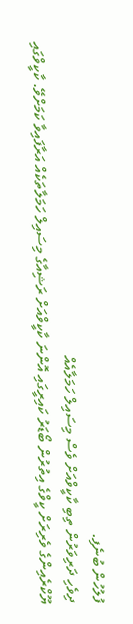ފުލުހުން ބުނެފި.
ދިވެހި ދަރިވަރުން ތިބި ކާކީވްއަށް ވެސް މިސައިލް ހަމަލާއެއް
ޔޫކްރެއިންގެ ވެރިރަށް ކީވްގެ އިތުރުން ބޯޑަރު ކައިރީގައި އޮންނަ ކާކީވްއަށް ރަޝިއާގެ މިސައިލް ހަމަލާތަކެއް އަރާފައިވާ ކަމަށްވޭ. ކާކީވްގައި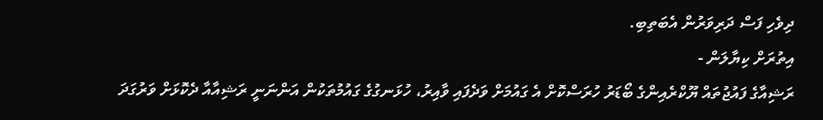ދިވެހި ފަސް ދަރިވަރުން އެބަތިބި.
އިތުރަށް ކިޔާލަން -
ރަޝިއާގެ ފައުޖުތައް ޔޫކްރެއިންގެ ބޯޑަރު ހުރަސްކޮށް އެ ގައުމަށް ވަދެފައި ވާއިރު، ހުޅަނގުގެ ގައުމުތަކުން އަންނަނީ ރަޝިއާއާ ދެކޮޅަށް ވަރުގަދަ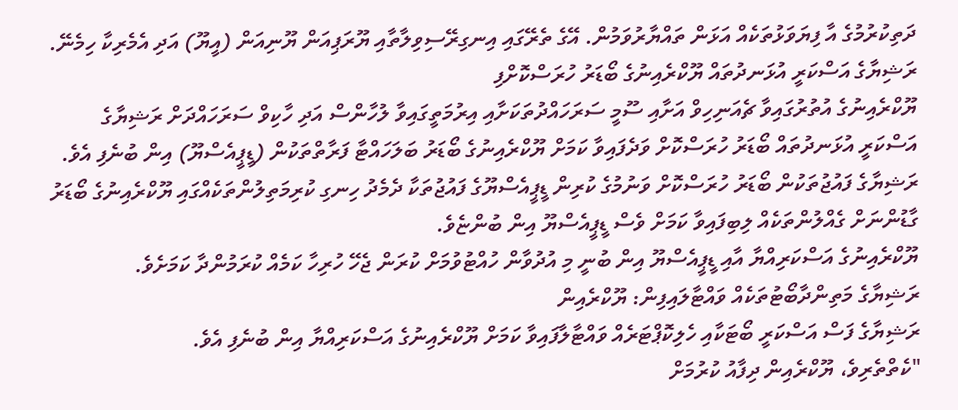ދަތިކުރުމުގެ އާ ފިޔަވަޅުތަކެއް އަޅަން ތައްޔާރުވަމުން. އޭގެ ތެރޭގައި އިނގިރޭސިވިލާތާއި ޔޫރަޕިއަން ޔޫނިއަން (އީޔޫ) އަދި އެމެރިކާ ހިމެނޭ.
ރަޝިޔާގެ އަސްކަރީ އުޅަނދުތައް ޔޫކްރެއިނުގެ ބޯޑަރު ހުރަސްކޮށްފި
ޔޫކްރެއިނުގެ އުތުރުގައިވާ ޗެއަނިހިވް އަށާއި ސޫމީ ސަރަހައްދުތަކަށާއި އިރުމަތީގައިވާ ލުހާންސް އަދި ހާކިވް ސަރަހައްދަށް ރަޝިޔާގެ އަސްކަރީ އުޅަނދުތައް ބޯޑަރު ހުރަސްކޮށް ވަދެފައިވާ ކަމަށް ޔޫކްރެއިނުގެ ބޯޑަރު ބަލަހައްޓާ ފަރާތްތަކުން (ޑީޕީއެސްޔޫ) އިން ބުނެފި އެވެ.
ރަޝިޔާގެ ފައުޖުތަކުން ބޯޑަރު ހުރަސްކޮށް ވަނުމުގެ ކުރިން ޑީޕީއެސްޔޫގެ ފައުޖުތަކާ ދެމެދު ހިނގި ކުރިމަތިލުންތަކެއްގައި ޔޫކްރެއިނުގެ ބޯޑަރު ގާޑުންނަށް ގެއްލުންތަކެއް ލިބިފައިވާ ކަމަށް ވެސް ޑީޕީއެސްޔޫ އިން ބުންޏެވެ.
ޔޫކްރެއިނުގެ އަސްކަރިއްޔާ އާއި ޑީޕީއެސްޔޫ އިން ބުނީ މި އުދުވާން ހުއްޓުވުމަށް ކުރަން ޖެހޭ ހުރިހާ ކަމެއް ކުރަމުންދާ ކަމަށެވެ.
ރަޝިޔާގެ މަތިންދާބޯޓުތަކެއް ވައްޓާލައިފިން: ޔޫކްރެއިން
ރަޝިޔާގެ ފަސް އަސްކަރީ ބޯޓަކާއި ހެލިކޮޕްޓަރެއް ވައްޓާލާފައިވާ ކަމަށް ޔޫކްރެއިނުގެ އަސްކަރިއްޔާ އިން ބުނެފި އެވެ.
"ކެތްތެރިވެ، ޔޫކްރެއިން ދިފާއު ކުރުމަށް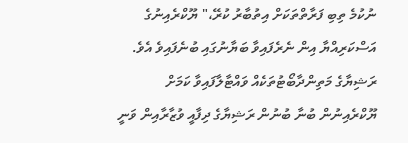ނުކުމެ ތިބި ފަރާތްތަކަށް އިތުބާރު ކުރޭ،" ޔޫކްރެއިނުގެ އަސްކަރިއްޔާ އިން ނެރެފައިވާ ބަޔާނުގައި ބުނެފައިވެ އެވެ.
ރަޝިޔާގެ މަތިންދާބޯޓުތަކެއް ވައްޓާލާފައިވާ ކަމަށް ޔޫކްރެއިނުން ބުނާ ބުނުން ރަޝިޔާގެ ދިފާއީ ވުޒާރާއިން ވަނީ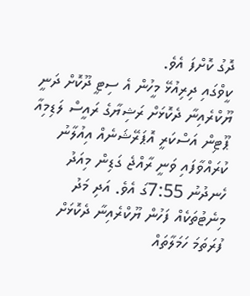ދޮގު ކޮށްފަ އެވެ.
ކީވްގައި ދިރިއުޅޭ މީހުން އެ ސިޓީ ދޫކޮށް ދަނީ
ޔޫކްރެއިނާ ދެކޮޅަށް ރަޝިޔާގެ ރައީސް ލަޑިމިއާ ޕޫޓިން އަސްކަރީ އޮޕަރޭޝަނެއް އިއުލާނު ކުރައްވާފައި ވަނީ ރާއްޖެ ގަޑިން މިއަދު ހެނދުނު 7:55ގަ އެވެ. އަދި މަދު މިނެޓުތަކެއް ފަހުން ޔޫކްރެއިނާ ދެކޮޅަށް ފުރަތަމަ ހަމަލާތައް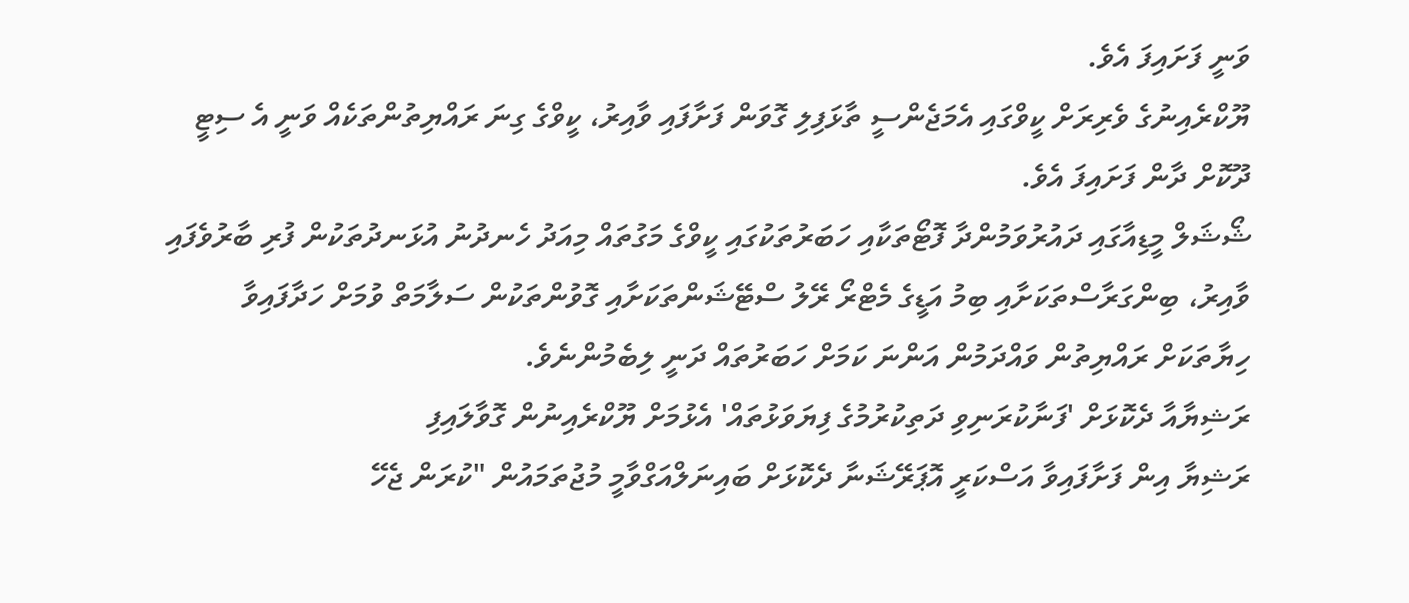ވަނީ ފަށައިފަ އެވެ.
ޔޫކްރެއިނުގެ ވެރިރަށް ކީވްގައި އެމަޖެންސީ ތާޅަފިލި ގޮވަން ފަށާފައި ވާއިރު، ކީވްގެ ގިނަ ރައްޔިތުންތަކެއް ވަނީ އެ ސިޓީ ދޫކޮށް ދާން ފަށައިފަ އެވެ.
ޝޯޝަލް މީޑިއާގައި ދައުރުވަމުންދާ ފޮޓޯތަކާއި ހަބަރުތަކުގައި ކީވްގެ މަގުތައް މިއަދު ހެނދުނު އުޅަނދުތަކުން ފުރި ބާރުވެފައި ވާއިރު، ބިންގަރާސްތަކަށާއި ބިމު އަޑީގެ މެޓްރޯ ރޭލު ސްޓޭޝަންތަކަށާއި ގޮވުންތަކުން ސަލާމަތް ވުމަށް ހަދާފައިވާ ހިޔާތަކަށް ރައްޔިތުން ވައްދަމުން އަންނަ ކަމަށް ހަބަރުތައް ދަނީ ލިބެމުންނެވެ.
ރަޝިޔާއާ ދެކޮޅަށް 'ފަނާކުރަނިވި ދަތިކުރުމުގެ ފިޔަވަޅުތައް' އެޅުމަށް ޔޫކްރެއިނުން ގޮވާލައިފި
ރަޝިޔާ އިން ފަށާފައިވާ އަސްކަރީ އޮޕަރޭޝަނާ ދެކޮޅަށް ބައިނަލްއަގްވާމީ މުޖުތަމައުން "ކުރަން ޖެހޭ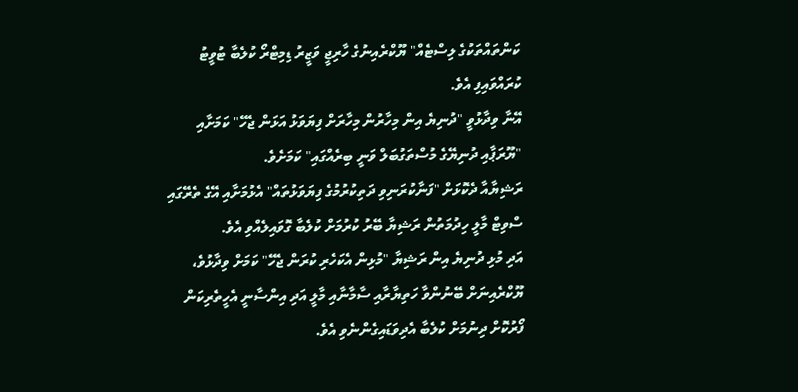ކަންތައްތަކުގެ ލިސްޓެއް" ޔޫކްރެއިނުގެ ހާރިޖީ ވަޒީރު ޑިމިޓްރޯ ކުލެބާ ޓުވީޓު ކުރައްވައިފި އެވެ.
އޭނާ ވިދާޅުވީ "ދުނިޔެ އިން މިހާރުން މިހާރަށް ފިޔަވަޅު އަޅަން ޖެހޭ" ކަމަށާއި "ޔޫރަޕާއި ދުނިޔޭގެ މުސްތަގުބަލް ވަނީ ބިރެއްގައި" ކަމަށެވެ.
ރަޝިޔާއާ ދެކޮޅަށް "ފަނާކުރަނިވި ދަތިކުރުމުގެ ފިޔަވަޅުތައް" އެޅުމަށާއި އޭގެ ތެރޭގައި ސްވިޓް މާލީ ހިދުމަތުން ރަޝިޔާ ބޭރު ކުރުމަށް ކުލެބާ ގޮވައިލެއްވި އެވެ.
އަދި މުޅި ދުނިޔެ އިން ރަޝިޔާ "މުޅިން އެކަހެރި ކުރަން ޖެހޭ" ކަމަށް ވިދާޅުވެ، ޔޫކްރެއިނަށް ބޭނުންވާ ހަތިޔާރާއި ސާމާނާއި މާލީ އަދި އިންސާނީ އެހީތެރިކަން ފޯރުކޮށް ދިނުމަށް ކުލެބާ އެދިވަޑައިގެންނެވި އެވެ.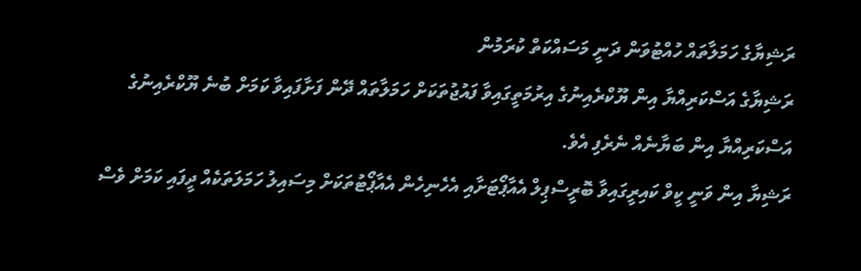ރަޝިޔާގެ ހަމަލާތައް ހުއްޓުވަން ދަނީ މަސައްކަތް ކުރަމުން
ރަޝިޔާގެ އަސްކަރިއްޔާ އިން ޔޫކްރެއިނުގެ އިރުމަތީގައިވާ ފައުޖުތަކަށް ހަމަލާތައް ދޭން ފަށާފައިވާ ކަމަށް ބުނެ ޔޫކްރެއިނުގެ އަސްކަރިއްޔާ އިން ބަޔާނެއް ނެރެފި އެވެ.
ރަޝިޔާ އިން ވަނީ ކީވް ކައިރީގައިވާ ބޮރީސްޕިލް އެއާޕޯޓަށާއި އެހެނިހެން އެއާޕޯޓުތަކަށް މިސައިލު ހަމަލަތަކެއް ދީފައި ކަމަށް ވެސް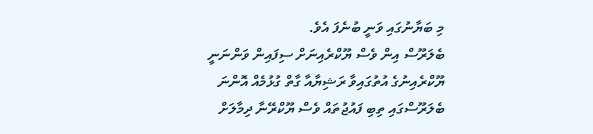މި ބަޔާނުގައި ވަނީ ބުނެފަ އެވެ.
ބެލަރޫސް އިން ވެސް ޔޫކްރެއިނަށް ސިފައިން ވަންނަނީ
ޔޫކްރެއިނުގެ އުތުގައިވާ ރަޝިޔާއާ ގާތް ގުޅުމެއް އޮންނަ ބެލަރޫސްގައި ތިބި ފައުޖުތައް ވެސް ޔޫކްރޭނާ ދިމާލަށް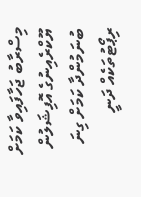މިސްރާބު ޖަހާފައިވާ ކަމަށް ޔޫކްރެއިނުގެ އޮފިޝަލުން ބުނަމުންދާ ކަމަށް ގިނަ ރިޕޯޓުތަކެއް ދަނީ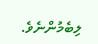ލިބެމުންނެވެ.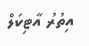އިތުރު އާޓިކަލް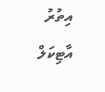އިތުރު އާޓިކަލް